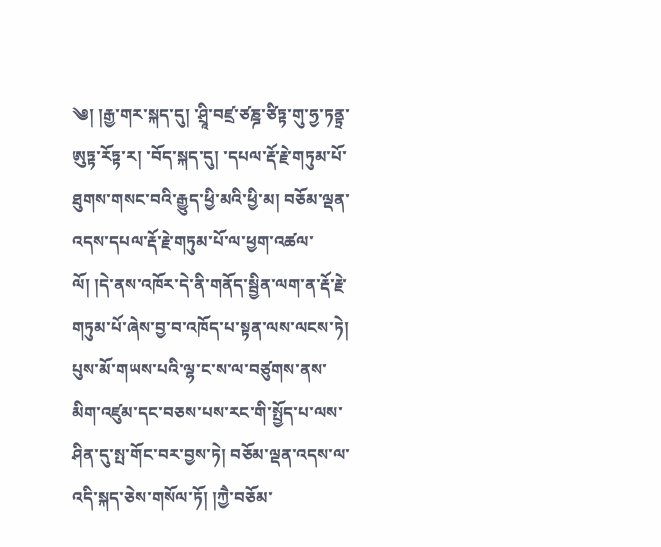༄། །རྒྱ་གར་སྐད་དུ། ་ཤྲཱི་བཛྲ་ཙཎྜ་ཙིཏྟ་གུ་ཧྱ་ཏནྟྲ་ཨུཏྟ་རོཏྟ་ར། ་བོད་སྐད་དུ། ་དཔལ་རྡོ་རྗེ་གཏུམ་པོ་ཐུགས་གསང་བའི་རྒྱུད་ཕྱི་མའི་ཕྱི་མ། བཅོམ་ལྡན་འདས་དཔལ་རྡོ་རྗེ་གཏུམ་པོ་ལ་ཕྱག་འཚལ་ལོ། །དེ་ནས་འཁོར་དེ་ནི་གནོད་སྦྱིན་ལག་ན་རྡོ་རྗེ་གཏུམ་པོ་ཞེས་བྱ་བ་འཁོད་པ་སྟན་ལས་ལངས་ཏེ། པུས་མོ་གཡས་པའི་ལྷ་ང་ས་ལ་བཙུགས་ནས་མིག་འཛུམ་དང་བཅས་པས་རང་གི་སྤྱོད་པ་ལས་ཤིན་དུ་སྤ་གོང་བར་བྱས་ཏེ། བཅོམ་ལྡན་འདས་ལ་འདི་སྐད་ཅེས་གསོལ་ཏོ། །ཀྱཻ་བཅོམ་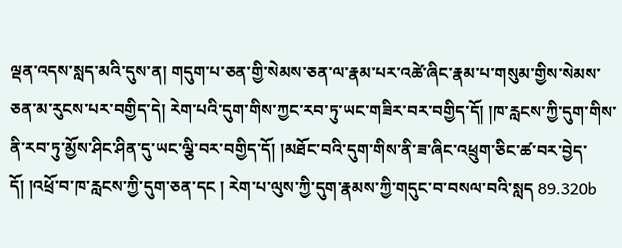ལྡན་འདས་སླད་མའི་དུས་ན། གདུག་པ་ཅན་གྱི་སེམས་ཅན་ལ་རྣམ་པར་འཚེ་ཞིང་རྣམ་པ་གསུམ་གྱིས་སེམས་ཅན་མ་རུངས་པར་བགྱིད་དེ། རེག་པའི་དུག་གིས་ཀྱང་རབ་ཏུ་ཡང་གཟིར་བར་བགྱིད་དོ། །ཁ་རླངས་ཀྱི་དུག་གིས་ནི་རབ་ཏུ་མྱོས་ཤིང་ཤིན་དུ་ཡང་ལྕི་བར་བགྱིད་དོ། །མཐོང་བའི་དུག་གིས་ནི་ཟ་ཞིང་འཕྲུག་ཅིང་ཚ་བར་བྱེད་དོ། །འཕྲོ་བ་ཁ་རླངས་ཀྱི་དུག་ཅན་དང ། རེག་པ་ལུས་ཀྱི་དུག་རྣམས་ཀྱི་གདུང་བ་བསལ་བའི་སླད 89.320b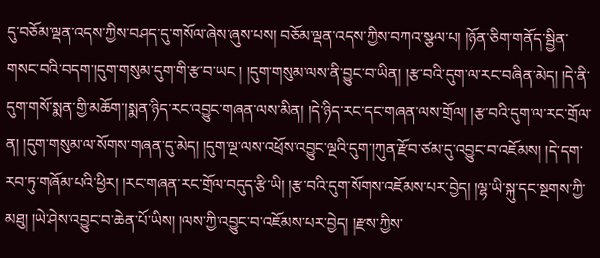དུ་བཅོམ་ལྡན་འདས་ཀྱིས་བཤད་དུ་གསོལ་ཞེས་ཞུས་པས། བཅོམ་ལྡན་འདས་ཀྱིས་བཀའ་སྩལ་པ། །ཉོན་ཅིག་གནོད་སྦྱིན་གསང་བའི་བདག་།དུག་གསུམ་དུག་གི་རྩ་བ་ཡང ། །དུག་གསུམ་ལས་ནི་བྱུང་བ་ཡིན། །རྩ་བའི་དུག་ལ་རང་བཞིན་མེད། །དེ་ནི་དུག་གསོ་སྨན་གྱི་མཆོག་།སྨན་ཉིད་རང་འབྱུང་གཞན་ལས་མིན། །དེ་ཉིད་རང་དང་གཞན་ལས་གྲོལ། །རྩ་བའི་དུག་ལ་རང་གྲོལ་ན། །དུག་གསུམ་ལ་སོགས་གཞན་དུ་མེད། །དུག་ལྔ་ལས་འཕྲོས་འབྱུང་ལྔའི་དུག་།ཀུན་རྫོབ་ཙམ་དུ་འབྱུང་བ་འཇོམས། །དེ་དག་རབ་ཏུ་གཞོམ་པའི་ཕྱིར། །རང་གཞན་རང་གྲོལ་བདུད་རྩི་ཡི། །རྩ་བའི་དུག་སོགས་འཇོམས་པར་བྱེད། །ལྷ་ཡི་སྐུ་དང་སྔགས་ཀྱི་མཐུ། །ཡེ་ཤེས་འབྱུང་བ་ཆེན་པོ་ཡིས། །ལས་ཀྱི་འབྱུང་བ་འཇོམས་པར་བྱེད། །རྫས་ཀྱིས་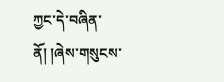ཀྱང་དེ་བཞིན་ནོ། །ཞེས་གསུངས་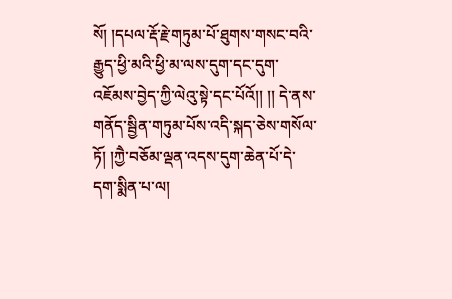སོ། །དཔལ་རྡོ་རྗེ་གཏུམ་པོ་ཐུགས་གསང་བའི་རྒྱུད་ཕྱི་མའི་ཕྱི་མ་ལས་དུག་དང་དུག་འཇོམས་བྱེད་ཀྱི་ལེའུ་སྟེ་དང་པོའོ།། །། དེ་ནས་གནོད་སྦྱིན་གཏུམ་པོས་འདི་སྐད་ཅེས་གསོལ་ཏོ། །ཀྱཻ་བཅོམ་ལྡན་འདས་དུག་ཆེན་པོ་དེ་དག་སྨིན་པ་ལ།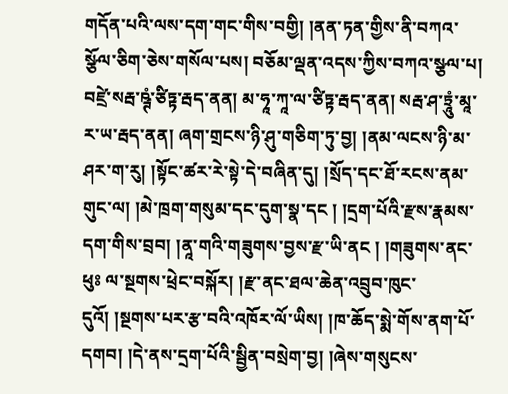གདོན་པའི་ལས་དག་གང་གིས་བགྱི། །ནན་ཏན་གྱིས་ནི་བཀའ་སྩོལ་ཅིག་ཅེས་གསོལ་པས། བཅོམ་ལྡན་འདས་ཀྱིས་བཀའ་སྩལ་པ། བཛྲེ་སརྦ་ཥྚཾ་ཙིཏྟ་རྦད་ནན། མ་ཧཱ་ཀཱ་ལ་ཙིཏྟ་རྦད་ནན། སརྦ་ཤ་ཏྲཱུཾ་མཱ་ར་ཡ་རྦད་ནན། ཞག་གྲངས་ཉི་ཤུ་གཅིག་ཏུ་བྱ། །ནམ་ལངས་ཉི་མ་ཤར་ག་རུ། །སྟོང་ཚར་རེ་སྟེ་དེ་བཞིན་དུ། །སྲོད་དང་ཐོ་རངས་ནམ་གུང་ལ། །མེ་ཁྲག་གསུམ་དང་དུག་སྣ་དང ། །དྲག་པོའི་རྫས་རྣམས་དག་གིས་བྲབ། །ནཱ་གའི་གཟུགས་བྱས་རྫ་ཡི་ནང ། །གཟུགས་ནང་ཕུཿ ལ་སྔགས་ཕྲེང་བསྐོར། །རྫ་ནང་ཐལ་ཆེན་འབྲུབ་ཁུང་དུའོ། །སྔགས་པར་རྩ་བའི་འཁོར་ལོ་ཡིས། །ཁ་ཆོད་སྨེ་གོས་ནག་པོ་དགབ། །དེ་ནས་དྲག་པོའི་སྦྱིན་བསྲེག་བྱ། །ཞེས་གསུངས་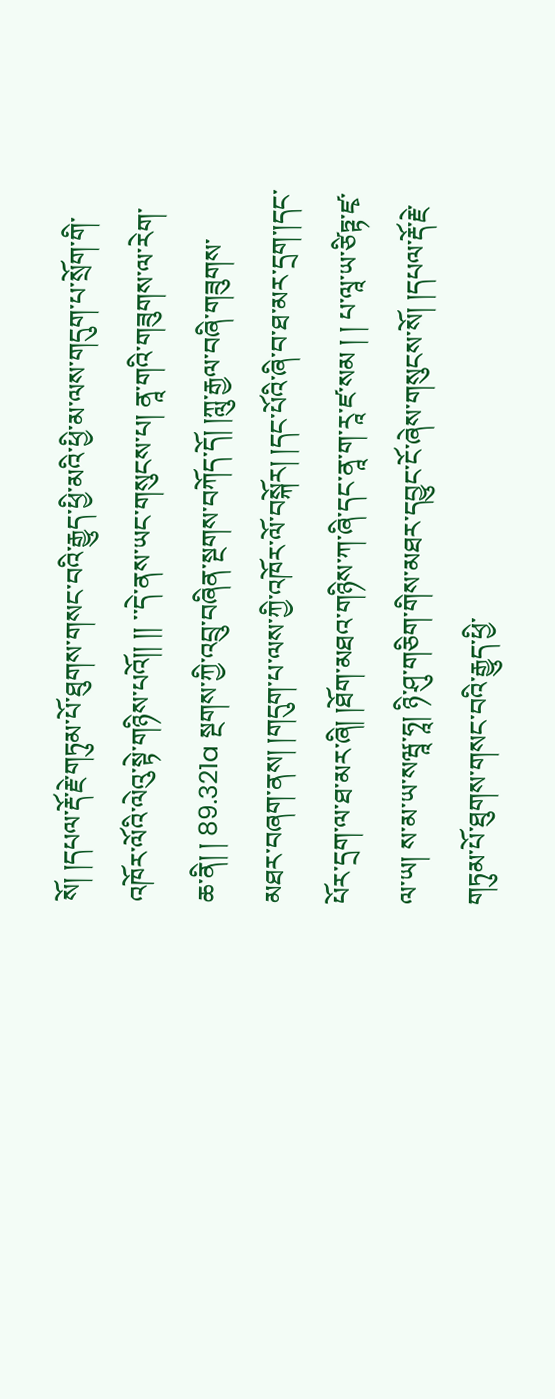སོ། །དཔལ་རྡོ་རྗེ་གཏུམ་པོ་ཐུགས་གསང་བའི་རྒྱུད་ཕྱི་མའི་ཕྱི་མ་ལས་གདུག་པ་སྲོག་གི་འཁོར་ལོའི་ལེའུ་སྟེ་གཉིས་པའོ།། །། ་་དེ་ནས་ཡང་གསུངས་པ། ནཱ་གའི་གཟུགས་ལ་རེག་ཆ་ནི། ། 89.321a སྔགས་ཀྱི་འབྲུ་བཞིན་སྔགས་བཀོད་དོ། །ཀླུ་རྒྱལ་བཞི་གཟུགས་མཐར་བཞག་ནས། །གདུག་པ་ལས་ཀྱི་འཁོར་ལོ་བསྐོར། །དང་པོའི་ཞི་བ་ཐ་མར་དྲག་།དང་པོར་དྲག་ལ་ཐ་མར་ཞི། །ཐོག་མཐའ་གཉིས་ཀ་ཞི་དང་ནཱ་ག་རཱ་ཛ་སམ ། ། པ་ལཱ་ཡ་ཙིཏྟ་ཛྭ་ལ་ཡ། ས་མ་ཡ་སཝཱ་ཧཱ། ཉི་ཤུ་གཅིག་གིས་མཐར་དབྱུང་ངོ་ཞེས་གསུངས་སོ། །དཔལ་རྡོ་རྗེ་གཏུམ་པོ་ཐུགས་གསང་བའི་རྒྱུད་ཕྱི་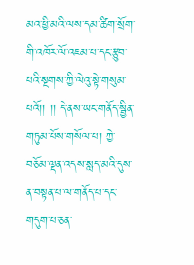མའ་ཕྱི་མའི་ལས་དམ་ཚིག་སྲོག་གི་འཁོར་ལོ་འཇམ་པ་དང་རྩུབ་པའི་སྔགས་ཀྱི་ལེའུ་སྟེ་གསུམ་པའོ།། །། དེ་ནས་ཡང་གནོད་སྦྱིན་གཏུམ་པོས་གསོལ་པ། ཀྱེ་བཅོམ་ལྡན་འདས་སླད་མའི་དུས་ན་བསྟན་པ་ལ་གནོད་པ་དང་གདུག་པ་ཅན་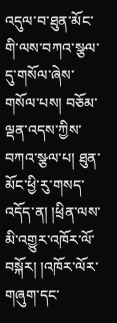འདུལ་བ་ཐུན་མོང་གི་ལས་བཀའ་སྩལ་དུ་གསོལ་ཞེས་གསོལ་པས། བཅོམ་ལྡན་འདས་ཀྱིས་བཀའ་སྩལ་པ། ཐུན་མོང་ཕྱི་རུ་གསད་འདོད་ན། །ཕྲིན་ལས་མི་འགྱུར་འཁོར་ལོ་བསྐོར། །འཁོར་ལོར་གཞུག་དང་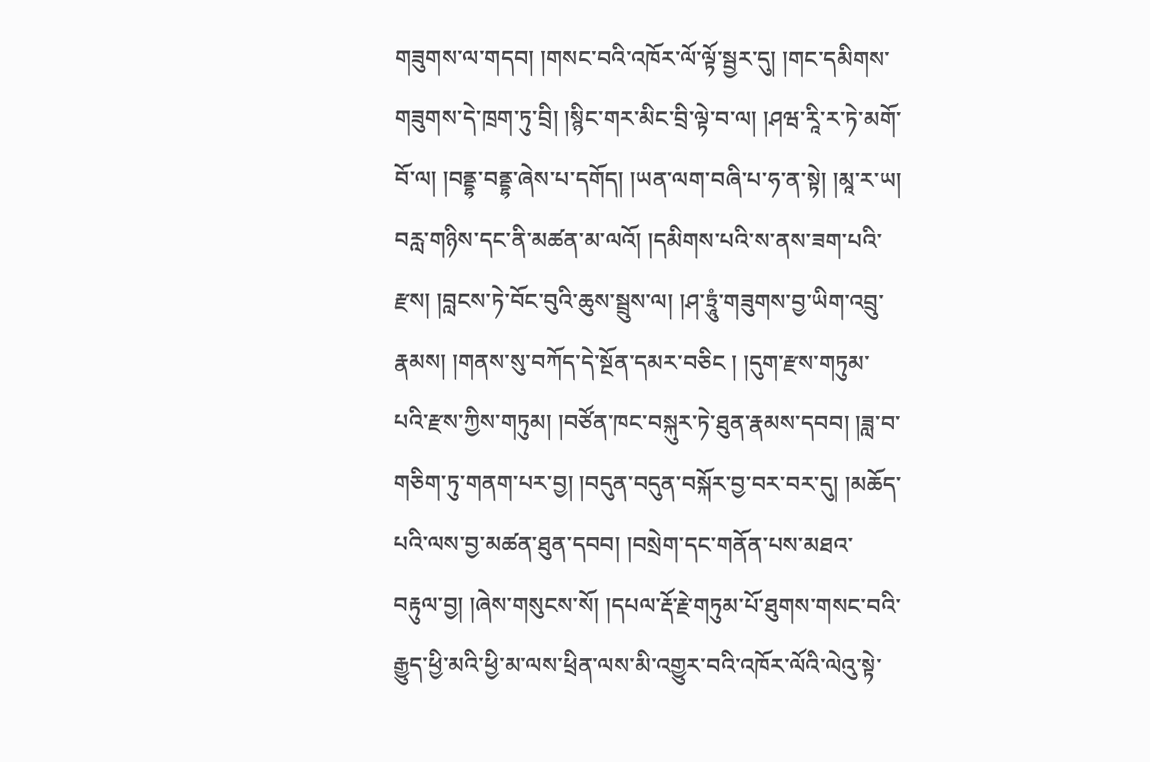གཟུགས་ལ་གདབ། །གསང་བའི་འཁོར་ལོ་ལྟོ་སྦྱར་དུ། །གང་དམིགས་གཟུགས་དེ་ཁྲག་ཏུ་བྲི། །སྙིང་གར་མིང་བྲི་ལྟེ་བ་ལ། །ཤཝ་རཱི་ར་ཏེ་མགོ་བོ་ལ། །བནྡྷ་བནྡྷ་ཞེས་པ་དགོད། །ཡན་ལག་བཞི་པ་ཧ་ན་སྟེ། །མཱ་ར་ཡ། བརླ་གཉིས་དང་ནི་མཚན་མ་ལའོ། །དམིགས་པའི་ས་ནས་ཟག་པའི་རྫས། །བླངས་ཏེ་བོང་བུའི་ཆུས་སྦྲུས་ལ། །ཤ་ཏྲཱུཾ་གཟུགས་བྱ་ཡིག་འབྲུ་རྣམས། །གནས་སུ་བཀོད་དེ་སྔོན་དམར་བཅིང ། །དུག་རྫས་གཏུམ་པའི་རྫས་ཀྱིས་གཏུམ། །བཙོན་ཁང་བསྐུར་ཏེ་ཐུན་རྣམས་དབབ། །ཟླ་བ་གཅིག་ཏུ་གནག་པར་བྱ། །བདུན་བདུན་བསྐོར་བྱ་བར་བར་དུ། །མཆོད་པའི་ལས་བྱ་མཚན་ཐུན་དབབ། །བསྲེག་དང་གནོན་པས་མཐའ་བརྟུལ་བྱ། །ཞེས་གསུངས་སོ། །དཔལ་རྡོ་རྗེ་གཏུམ་པོ་ཐུགས་གསང་བའི་རྒྱུད་ཕྱི་མའི་ཕྱི་མ་ལས་ཕྲིན་ལས་མི་འགྱུར་བའི་འཁོར་ལོའི་ལེའུ་སྟེ་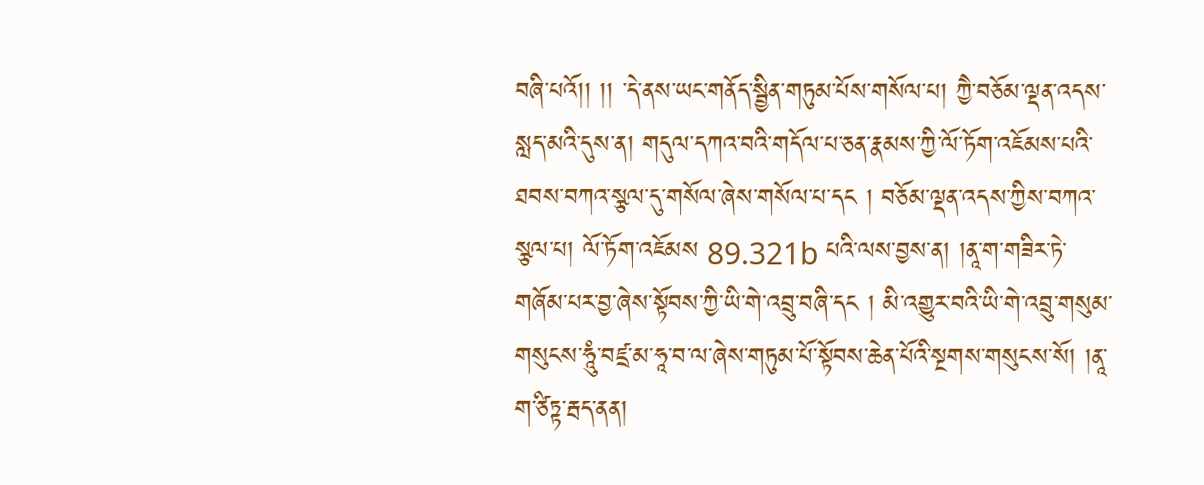བཞི་པའོ།། །། ་དེ་ནས་ཡང་གནོད་སྦྱིན་གཏུམ་པོས་གསོལ་པ། ཀྱཻ་བཅོམ་ལྡན་འདས་སླད་མའི་དུས་ན། གདུལ་དཀའ་བའི་གདོལ་པ་ཅན་རྣམས་ཀྱི་ལོ་ཏོག་འཇོམས་པའི་ཐབས་བཀའ་སྩལ་དུ་གསོལ་ཞེས་གསོལ་པ་དང ། བཅོམ་ལྡན་འདས་ཀྱིས་བཀའ་སྩལ་པ། ལོ་ཏོག་འཇོམས 89.321b པའི་ལས་བྱས་ན། །ནཱ་ག་གཟིར་ཏེ་གཞོམ་པར་བྱ་ཞེས་སྟོབས་ཀྱི་ཡི་གེ་འབྲུ་བཞི་དང ། མི་འགྱུར་བའི་ཡི་གེ་འབྲུ་གསུམ་གསུངས་ཧཱུཾ་བཛྲ་མ་ཧཱ་བ་ལ་ཞེས་གཏུམ་པོ་སྟོབས་ཆེན་པོའི་སྔགས་གསུངས་སོ། །ནཱ་ག་ཙིཏྟ་རྦད་ནན།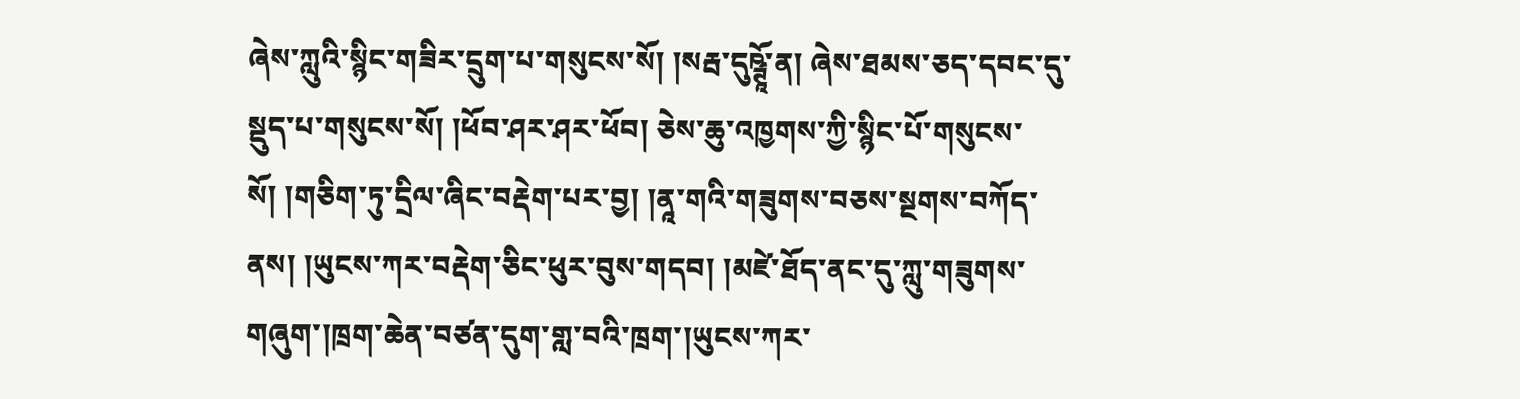ཞེས་ཀླུའི་སྙིང་གཟིར་དྲུག་པ་གསུངས་སོ། །སརྦ་དུཥྚཱོ་ན། ཞེས་ཐམས་ཅད་དབང་དུ་སྡུད་པ་གསུངས་སོ། །ཕོབ་ཤར་ཤར་ཕོབ། ཅེས་ཆུ་འཁྱགས་ཀྱི་སྙིང་པོ་གསུངས་སོ། །གཅིག་ཏུ་དྲིལ་ཞིང་བརྡེག་པར་བྱ། །ནཱ་གའི་གཟུགས་བཅས་སྔགས་བཀོད་ནས། །ཡུངས་ཀར་བརྡེག་ཅིང་ཕུར་བུས་གདབ། །མཛེ་ཐོད་ནང་དུ་ཀླུ་གཟུགས་གཞུག་།ཁྲག་ཆེན་བཙན་དུག་གླ་བའི་ཁྲག་།ཡུངས་ཀར་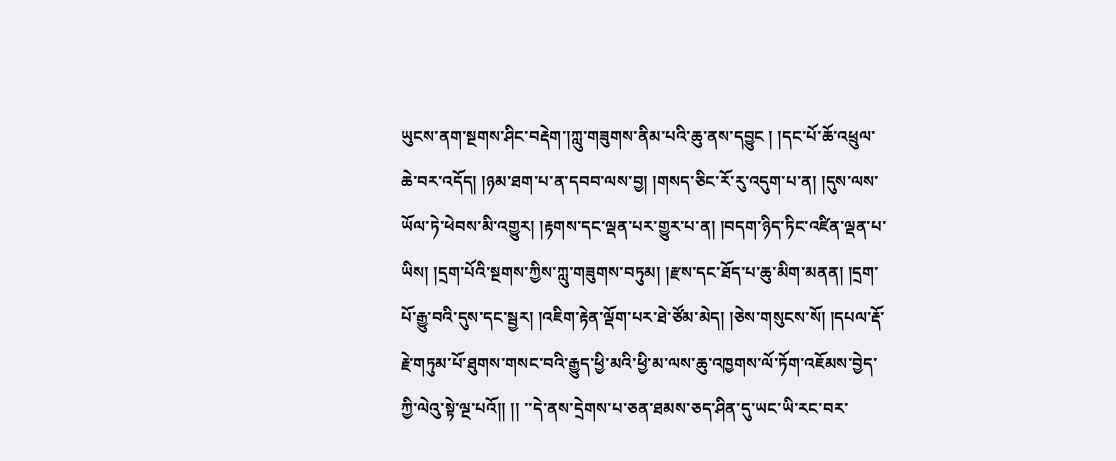ཡུངས་ནག་སྔགས་ཤིང་བརྡེག་།ཀླུ་གཟུགས་ནིམ་པའི་ཆུ་ནས་དབྱུང ། །དང་པོ་ཆོ་འཕྲུལ་ཆེ་བར་འདོད། །ཉམ་ཐག་པ་ན་དབབ་ལས་བྱ། །གསད་ཅིང་རོ་རུ་འདུག་པ་ན། །དུས་ལས་ཡོལ་ཏེ་ཕེབས་མི་འགྱུར། །རྟགས་དང་ལྡན་པར་གྱུར་པ་ན། །བདག་ཉིད་ཏིང་འཛིན་ལྡན་པ་ཡིས། །དྲག་པོའི་སྔགས་ཀྱིས་ཀླུ་གཟུགས་བཏུམ། །རྫས་དང་ཐོད་པ་ཆུ་མིག་མནན། །དྲག་པོ་རྒྱུ་བའི་དུས་དང་སྦྱར། །འཇིག་རྟེན་ལྡོག་པར་ཐེ་ཙོམ་མེད། །ཅེས་གསུངས་སོ། །དཔལ་རྡོ་རྗེ་གཏུམ་པོ་ཐུགས་གསང་བའི་རྒྱུད་ཕྱི་མའི་ཕྱི་མ་ལས་ཆུ་འཁྱགས་ལོ་ཏོག་འཇོམས་བྱེད་ཀྱི་ལེའུ་སྟེ་ལྔ་པའོ།། །། ་་དེ་ནས་དྲེགས་པ་ཅན་ཐམས་ཅད་ཤིན་དུ་ཡང་ཡི་རང་བར་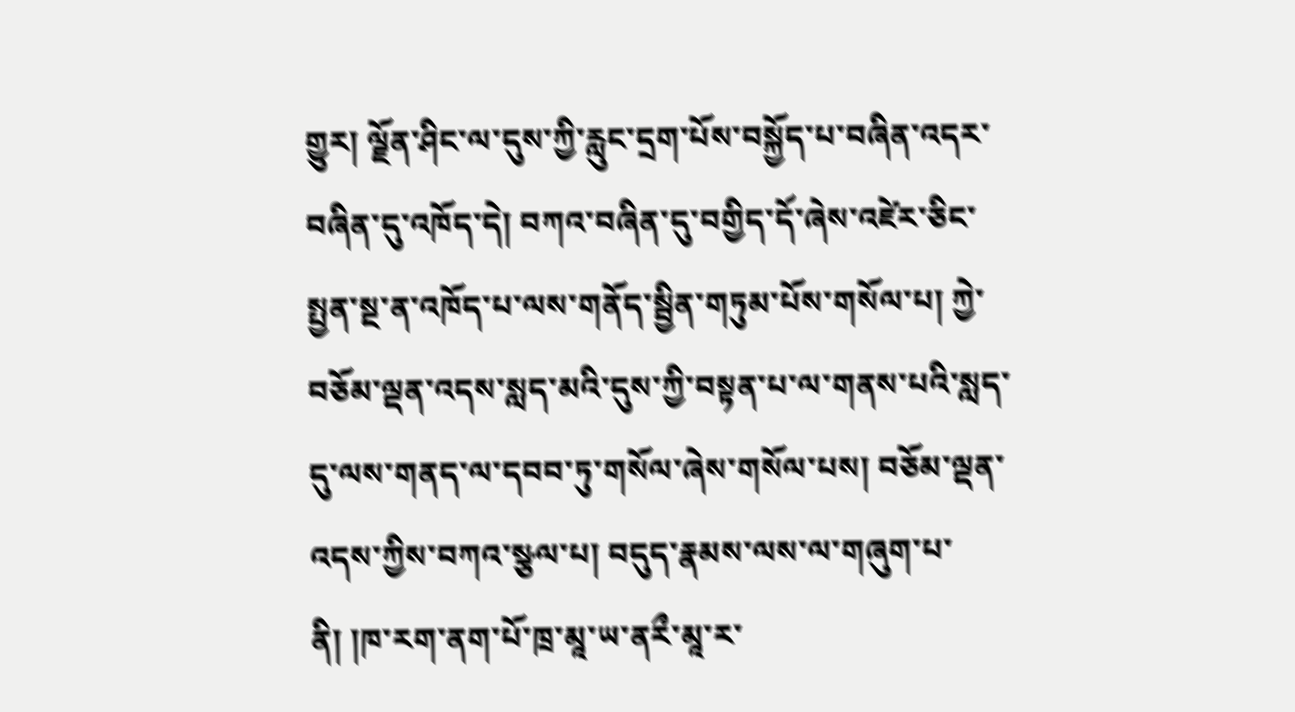གྱུར། ལྗོན་ཤིང་ལ་དུས་ཀྱི་རླུང་དྲག་པོས་བསྐྱོད་པ་བཞིན་འདར་བཞིན་དུ་འཁོད་དེ། བཀའ་བཞིན་དུ་བགྱིད་དོ་ཞེས་འཛེར་ཅིང་སྤྱན་སྔ་ན་འཁོད་པ་ལས་གནོད་སྦྱིན་གཏུམ་པོས་གསོལ་པ། ཀྱེ་བཅོམ་ལྡན་འདས་སླད་མའི་དུས་ཀྱི་བསྟན་པ་ལ་གནས་པའི་སླད་དུ་ལས་གནད་ལ་དབབ་ཏུ་གསོལ་ཞེས་གསོལ་པས། བཅོམ་ལྡན་འདས་ཀྱིས་བཀའ་སྩལ་པ། བདུད་རྣམས་ལས་ལ་གཞུག་པ་ནི། །ཁ་རག་ནག་པོ་ཁྲ་མཱ་ཡ་ནརྀ་མཱ་ར་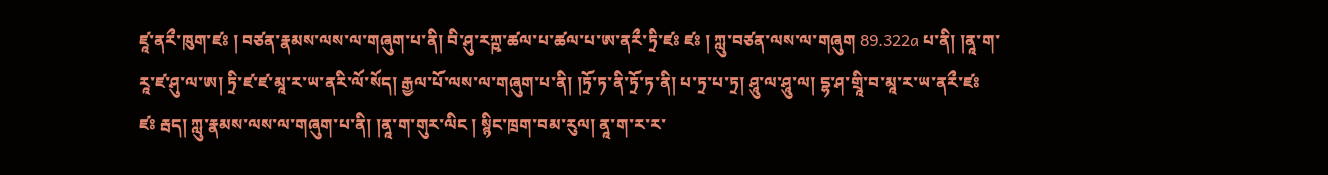ཛཱ་ནརྀ་ཁུག་ཛཿ ། བཙན་རྣམས་ལས་ལ་གཞུག་པ་ནི། བི་ཤུ་རཀྵ་ཚལ་པ་ཚལ་པ་ཨ་ནརྀ་ཏྲི་ཛཿ ཛཿ ། ཀླུ་བཙན་ལས་ལ་གཞུག 89.322a པ་ནི། །ནཱ་ག་རཱ་ཛ་ཤུ་ལ་ཨ། ཏྲི་ཛ་ཛ་མཱ་ར་ཡ་ནརི་ལོ་སོད། རྒྱལ་པོ་ལས་ལ་གཞུག་པ་ནི། །ཏྲོ་ཏ་ནི་ཏྲོ་ཏ་ནི། པ་ཏྲ་པ་ཏྲ། ཤཱུ་ལ་ཤཱུ་ལ། དྷ་ཤ་གྲཱི་བ་མཱ་ར་ཡ་ནརྀ་ཛཿ ཛཿ རྦད། ཀླུ་རྣམས་ལས་ལ་གཞུག་པ་ནི། །ནཱ་ག་གུར་ལིང ། སྙིང་ཁྲག་བམ་རུལ། ནཱ་ག་ར་ར་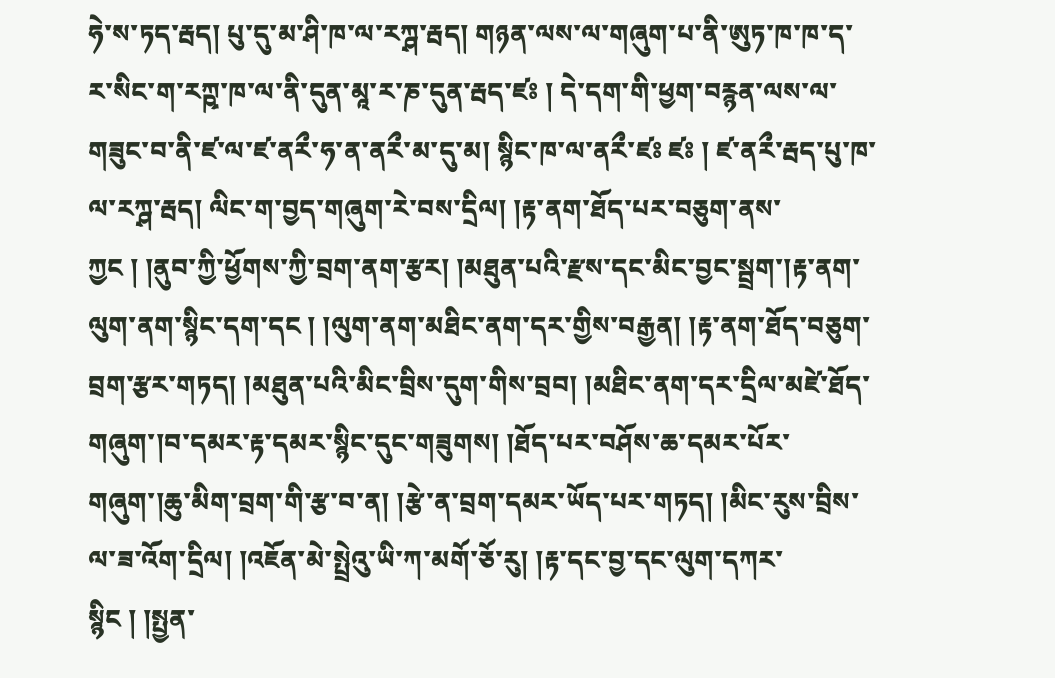ཧེ་ས་ཏད་རྦད། པུ་དུ་མ་ཤི་ཁ་ལ་རཀྴ་རྦད། གཉན་ལས་ལ་གཞུག་པ་ནི་ཨུཏ་ཁ་ཁ་ད་ར་སིང་ག་རཀྵ་ཁ་ལ་ནི་དུན་མཱ་ར་ཎ་དུན་རྦད་ཛཿ ། དེ་དག་གི་ཕྱག་བརྙན་ལས་ལ་གཟུང་བ་ནི་ཛ་ལ་ཛ་ནརྀ་ཧ་ན་ནརྀ་མ་དུ་མ། སྙིང་ཁ་ལ་ནརྀ་ཛཿ ཛཿ ། ཛ་ནརྀ་རྦད་པུ་ཁ་ལ་རཀྴ་རྦད། ལིང་ག་བྱད་གཞུག་རེ་བས་དྲིལ། །རྟ་ནག་ཐོད་པར་བཅུག་ནས་ཀྱང ། །ནུབ་ཀྱི་ཕྱོགས་ཀྱི་བྲག་ནག་རྩར། །མཐུན་པའི་རྫས་དང་མིང་བྱང་སྦྲག་།རྟ་ནག་ལུག་ནག་སྙིང་དག་དང ། །ལུག་ནག་མཐིང་ནག་དར་གྱིས་བརྒྱན། །རྟ་ནག་ཐོད་བཅུག་བྲག་རྩར་གཏད། །མཐུན་པའི་མིང་བྲིས་དུག་གིས་བྲབ། །མཐིང་ནག་དར་དྲིལ་མཛེ་ཐོད་གཞུག་།བ་དམར་རྟ་དམར་སྙིང་དུང་གཟུགས། །ཐོད་པར་བཤོས་ཆ་དམར་པོར་གཞུག་།ཆུ་མིག་བྲག་གི་རྩ་བ་ན། །རྩེ་ན་བྲག་དམར་ཡོད་པར་གཏད། །མིང་རུས་བྲིས་ལ་ཟ་འོག་དྲིལ། །འཇོན་མེ་སྤྲེའུ་ཡི་ཀ་མགོ་ཅོ་རུ། །རྟ་དང་བྱ་དང་ལུག་དཀར་སྙིང ། །སྤྱན་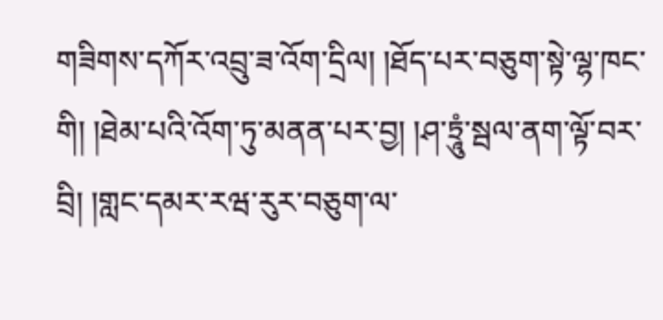གཟིགས་དཀོར་འབྲུ་ཟ་འོག་དྲིལ། །ཐོད་པར་བཅུག་སྟེ་ལྷ་ཁང་གི། །ཐེམ་པའི་འོག་ཏུ་མནན་པར་བྱ། །ཤ་ཏྲཱུཾ་སྦལ་ནག་ལྟོ་བར་བྲི། །གླང་དམར་རཝ་རུར་བཅུག་ལ་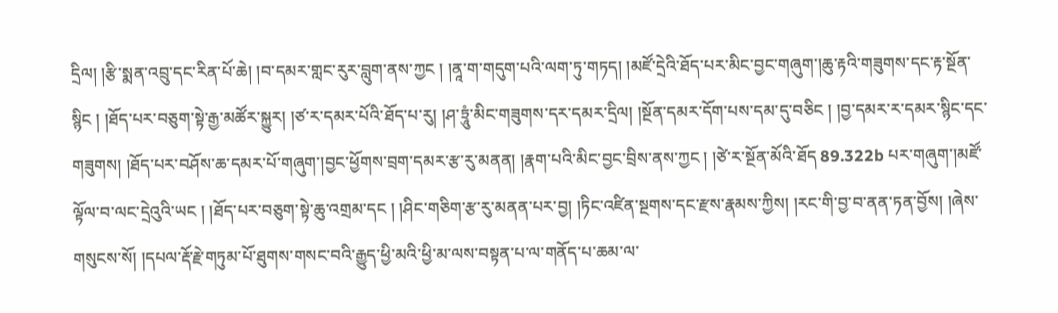དྲིལ། །རྩི་སྨན་འབྲུ་དང་རིན་པོ་ཆེ། །བ་དམར་གླང་རུར་བླུག་ནས་ཀྱང ། །ནཱ་ག་གདུག་པའི་ལག་ཏུ་གཏད། །མཛོ་དྲེའི་ཐོད་པར་མིང་བྱང་གཞུག་།ཆུ་རྟའི་གཟུགས་དང་རྟ་སྔོན་སྙིང ། །ཐོད་པར་བཅུག་སྟེ་རྒྱ་མཚོར་སྐྱུར། །ཙ་ར་དམར་པོའི་ཐོད་པ་རུ། །ཤ་ཏྲཱུཾ་མིང་གཟུགས་དར་དམར་དྲིལ། །སྔོན་དམར་དོག་པས་དམ་དུ་བཅིང ། །བྱ་དམར་ར་དམར་སྙིང་དང་གཟུགས། །ཐོད་པར་བཤོས་ཆ་དམར་པོ་གཞུག་།བྱང་ཕྱོགས་བྲག་དམར་རྩ་རུ་མནན། །རྣག་པའི་མིང་བྱང་བྲིས་ནས་ཀྱང ། །ཙེ་ར་སྔོན་མོའི་ཐོད 89.322b པར་གཞུག་།མཛོ་ལྟོལ་བ་ལང་དྲེའུའི་ཡང ། །ཐོད་པར་བཅུག་སྟེ་ཆུ་འགྲམ་དང ། །ཤིང་གཅིག་རྩ་རུ་མནན་པར་བྱ། །ཏིང་འཛིན་སྔགས་དང་རྫས་རྣམས་ཀྱིས། །རང་གི་བྱ་བ་ནན་ཏན་བྱོས། །ཞེས་གསུངས་སོ། །དཔལ་རྡོ་རྗེ་གཏུམ་པོ་ཐུགས་གསང་བའི་རྒྱུད་ཕྱི་མའི་ཕྱི་མ་ལས་བསྟན་པ་ལ་གནོད་པ་ཆམ་ལ་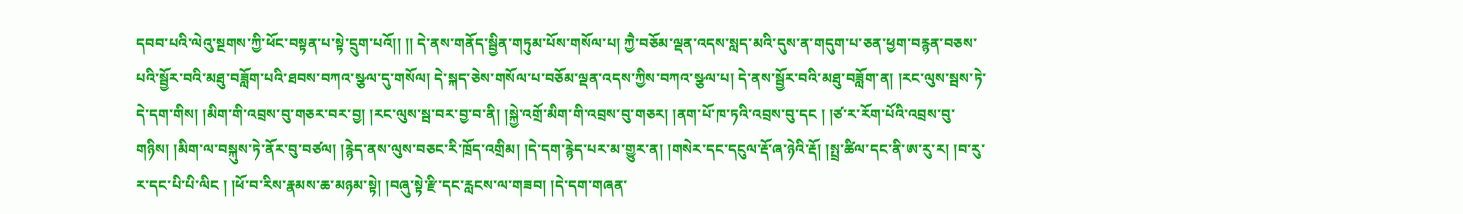དབབ་པའི་ལེའུ་སྔགས་ཀྱི་ཕོང་བསྟན་པ་སྟེ་དྲུག་པའོ།། །། དེ་ནས་གནོད་སྦྱིན་གཏུམ་པོས་གསོལ་པ། ཀྱཻ་བཅོམ་ལྡན་འདས་སླད་མའི་དུས་ན་གདུག་པ་ཅན་ཕྱག་བརྙན་བཅས་པའི་སྦྱོར་བའི་མཐུ་བཟློག་པའི་ཐབས་བཀའ་སྩལ་དུ་གསོལ། དེ་སྐད་ཅེས་གསོལ་པ་བཅོམ་ལྡན་འདས་ཀྱིས་བཀའ་སྩལ་པ། དེ་ནས་སྦྱོར་བའི་མཐུ་བཟློག་ན། །རང་ལུས་སྦས་ཏེ་དེ་དག་གིས། །མིག་གི་འབྲས་བུ་གཅར་བར་བྱ། །རང་ལུས་སྦ་བར་བྱ་བ་ནི། །སྐྱེ་འགྲོ་མིག་གི་འབྲས་བུ་གཅར། །ནག་པོ་ཁ་ཏའི་འབྲས་བུ་དང ། །ཙ་ར་རོག་པོའི་འབྲས་བུ་གཉིས། །མིག་ལ་བསྐུས་ཏེ་ནོར་བུ་བཙལ། །རྙེད་ནས་ལུས་བཅང་རི་ཁྲོད་འགྲིམ། །དེ་དག་རྙེད་པར་མ་གྱུར་ན། །གསེར་དང་དངུལ་རྡོ་ཞ་ཉེའི་རྡོ། །སྤྲ་ཚིལ་དང་ནི་ཨ་རུ་ར། །བ་རུ་ར་དང་པི་པི་ལིང ། །ཕོ་བ་རིས་རྣམས་ཆ་མཉམ་སྟེ། །བཞུ་སྟེ་རྫི་དང་རླངས་ལ་གཟབ། །དེ་དག་གཞན་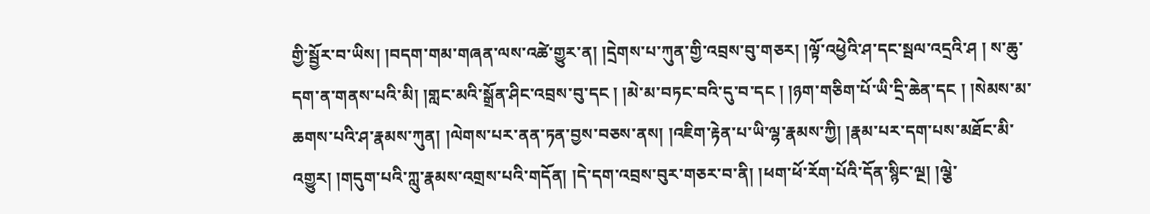གྱི་སྦྱོར་བ་ཡིས། །བདག་གམ་གཞན་ལས་འཚེ་གྱུར་ན། །དྲེགས་པ་ཀུན་གྱི་འབྲས་བུ་གཅར། །ལྟོ་འཕྱེའི་ཤ་དང་སྦལ་འདྲའི་ཤ ། ས་ཆུ་དག་ན་གནས་པའི་མི། །གླང་མའི་སྒྲོན་ཤིང་འབྲས་བུ་དང ། །མེ་མ་བཏང་བའི་དུ་བ་དང ། །ཉག་གཅིག་པོ་ཡི་དྲི་ཆེན་དང ། །སེམས་མ་ཆགས་པའི་ཤ་རྣམས་ཀུན། །ལེགས་པར་ནན་ཏན་བྱས་བཅས་ནས། །འཇིག་རྟེན་པ་ཡི་ལྷ་རྣམས་ཀྱི། །རྣམ་པར་དག་པས་མཐོང་མི་འགྱུར། །གདུག་པའི་ཀླུ་རྣམས་འགྲས་པའི་གདོན། །དེ་དག་འབྲས་བུར་གཅར་བ་ནི། །ཕག་ཕོ་རོག་པོའི་དོན་སྙིང་ལྔ། །ལྕེ་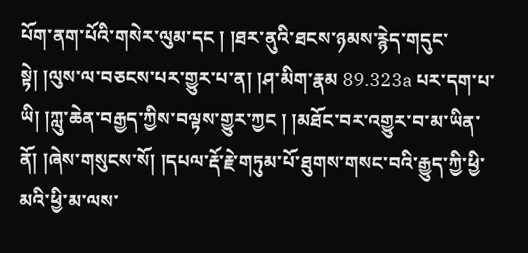པོག་ནག་པོའི་གསེར་ལུམ་དང ། །ཐར་ནུའི་ཐངས་ཉམས་རྙེད་གདུང་སྟེ། །ལུས་ལ་བཅངས་པར་གྱུར་པ་ན། །ཤ་མིག་རྣམ 89.323a པར་དག་པ་ཡི། །ཀླུ་ཆེན་བརྒྱད་ཀྱིས་བལྟས་གྱུར་ཀྱང ། །མཐོང་བར་འགྱུར་བ་མ་ཡིན་ནོ། །ཞེས་གསུངས་སོ། །དཔལ་རྡོ་རྗེ་གཏུམ་པོ་ཐུགས་གསང་བའི་རྒྱུད་ཀྱི་ཕྱི་མའི་ཕྱི་མ་ལས་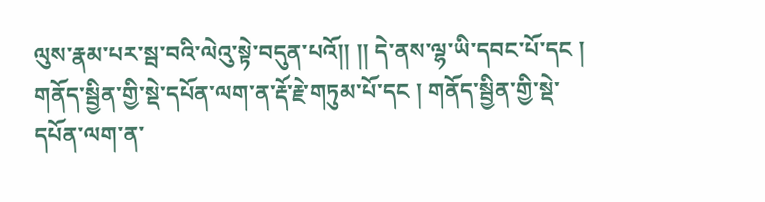ལུས་རྣམ་པར་སྦ་བའི་ལེའུ་སྟེ་བདུན་པའོ།། །། དེ་ནས་ལྷ་ཡི་དབང་པོ་དང ། གནོད་སྦྱིན་གྱི་སྡེ་དཔོན་ལག་ན་རྡོ་རྗེ་གཏུམ་པོ་དང ། གནོད་སྦྱིན་གྱི་སྡེ་དཔོན་ལག་ན་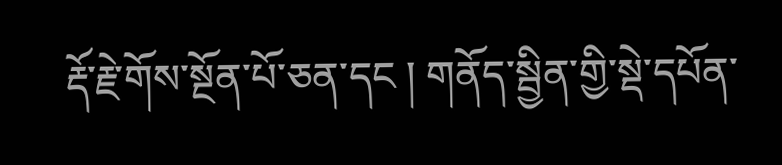རྡོ་རྗེ་གོས་སྔོན་པོ་ཅན་དང ། གནོད་སྦྱིན་གྱི་སྡེ་དཔོན་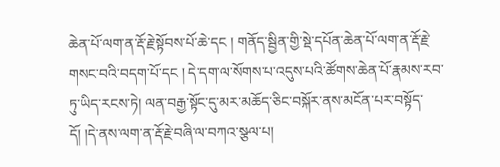ཆེན་པོ་ལག་ན་རྡོ་རྗེ་སྟོབས་པོ་ཆེ་དང ། གནོད་སྦྱིན་གྱི་སྡེ་དཔོན་ཆེན་པོ་ལག་ན་རྡོ་རྗེ་གསང་བའི་བདག་པོ་དང ། དེ་དག་ལ་སོགས་པ་འདུས་པའི་ཚོགས་ཆེན་པོ་རྣམས་རབ་ཏུ་ཡིད་རངས་ཏེ། ལན་བརྒྱ་སྟོང་དུ་མར་མཆོད་ཅིང་བསྐོར་ནས་མངོན་པར་བསྟོད་དོ། །དེ་ནས་ལག་ན་རྡོ་རྗེ་བཞི་ལ་བཀའ་སྩལ་པ།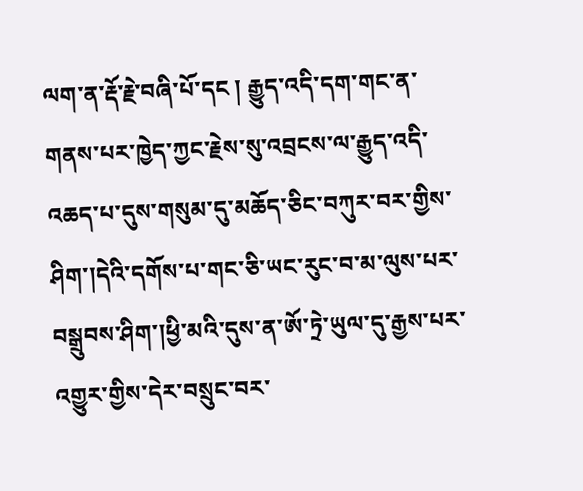ལག་ན་རྡོ་རྗེ་བཞི་པོ་དང ། རྒྱུད་འདི་དག་གང་ན་གནས་པར་ཁྱེད་ཀྱང་རྗེས་སུ་འབྲངས་ལ་རྒྱུད་འདི་འཆད་པ་དུས་གསུམ་དུ་མཆོད་ཅིང་བཀུར་བར་གྱིས་ཤིག་།དེའི་དགོས་པ་གང་ཅི་ཡང་རུང་བ་མ་ལུས་པར་བསྒྲུབས་ཤིག་།ཕྱི་མའི་དུས་ན་ཨོ་ཏྲེ་ཡུལ་དུ་རྒྱས་པར་འགྱུར་གྱིས་དེར་བསྲུང་བར་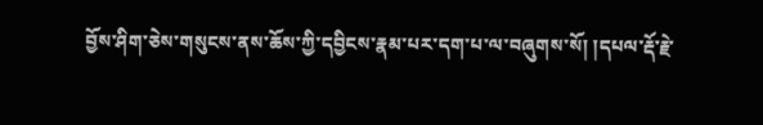བྱོས་ཤིག་ཅེས་གསུངས་ནས་ཆོས་ཀྱི་དབྱིངས་རྣམ་པར་དག་པ་ལ་བཞུགས་སོ། །དཔལ་རྡོ་རྗེ་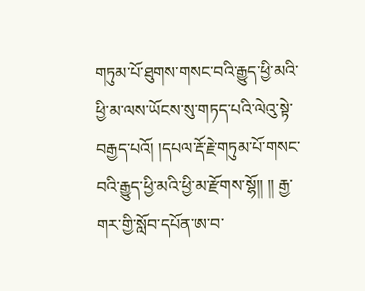གཏུམ་པོ་ཐུགས་གསང་བའི་རྒྱུད་ཕྱི་མའི་ཕྱི་མ་ལས་ཡོངས་སུ་གཏད་པའི་ལེའུ་སྟེ་བརྒྱད་པའོ། །དཔལ་རྡོ་རྗེ་གཏུམ་པོ་གསང་བའི་རྒྱུད་ཕྱི་མའི་ཕྱི་མ་རྫོགས་སྷོ།། །། རྒྱ་གར་གྱི་སློབ་དཔོན་ཨ་བ་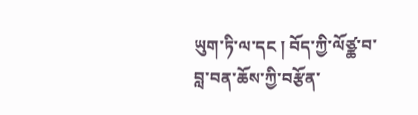ཡུག་ཏི་ལ་དང ། བོད་ཀྱི་ལོཙྪ་བ་བླ་བན་ཆོས་ཀྱི་བརྩོན་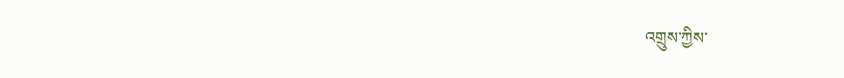འགྲུས་ཀྱིས་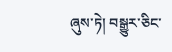ཞུས་ཏེ། བསྒྱུར་ཅིང་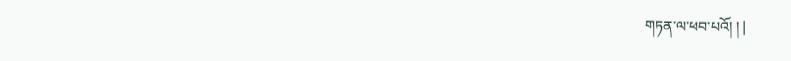གཏན་ལ་ཕབ་པའོ། ། |